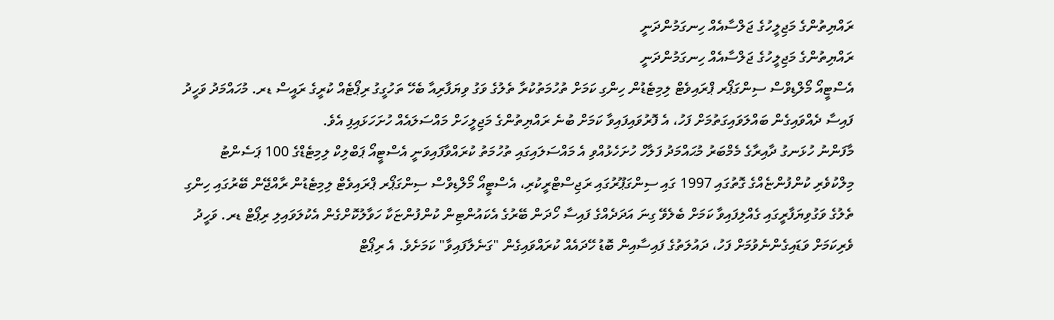ރައްޔިތުންގެ މަޖިލީހުގެ ޖަލްސާއެއް ހިނގަމުންދަނީ
ރައްޔިތުންގެ މަޖިލީހުގެ ޖަލްސާއެއް ހިނގަމުންދަނީ
އެސްޓީއޯ މޯލްޑިވްސް ސިންގަޕޯރ ޕްރައިވެޓް ލިމިޓެޑުން ހިންގި ކަމަށް ތުހުމަތުކުރާ ތެލުގެ ވަގު ވިޔަފާރިއާ ބެހޭ ތަހުގީގު ރިޕޯޓެއް ކުރީގެ ރައީސް ޑރ. މުހައްމަދު ވަހީދު ފައިސާ ދެއްވައިގެން ބައްލަވައިގަތުމަށް ފަހު، އެ ފޮރުވައިފައިވާ ކަމަށް ބުނެ ރައްޔިތުންގެ މަޖިލީހަށް މައްސަލައެއް ހުށަހަޅައިފި އެވެ.
މާފަންނު ހުޅަނގު ދާއިރާގެ މެމްބަރު މުޙައްމަދު ފަލާހް ހުށަހެޅުއްވި އެ މައްސަލައިގައި ތުހުމަތު ކުރައްވާފައިވަނީ އެސްޓީއޯ ޕަބްލިކް ލިމިޓެޑްގެ 100 ޕަސެންޓު މިލްކުވެރި ކުންފުންޏެއްގެ ގޮތުގައި 1997 ގައި ސިންގަޕޫރުގައި ރަޖިސްޓްރީކުރި، އެސްޓީއޯ މޯލްޑިވްސް ސިންގަޕޯރ ޕްރައިވެޓް ލިމިޓެޑުން ރާއްޖޭން ބޭރުގައި ހިންގި ތެލުގެ ވަގުވިޔަފާރީގައި ގެއްލިފައިވާ ކަމަށް ބެލެވޭ ގިނަ އަދަދެއްގެ ފައިސާ ހޯދަން ބޭރުގެ އެކައުންޓިން ކުންފުންޏަކާ ހަވާލުކޮށްގެން އެކުލަވައިލި ރިޕޯޓް ޑރ. ވަހީދު ވެރިކަމަށް ވަޑައިގެންނެވުމަށް ފަހު، ދައުލަތުގެ ފައިސާއިން ބޮޑު ހޭދައެއް ކުރައްވައިގެން "ގަނެލާފައިވާ" ކަމަށެވެ. އެ ރިޕޯޓް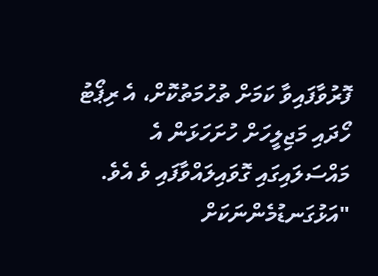ފޮރުވާފައިވާ ކަމަށް ތުހުމަތުކޮށް، އެ ރިޕޯޓު ހޯދައި މަޖިލީހަށް ހުށަހަޅަން އެ މައްސަލައިގައި ގޮވައިލައްވާފައި ވެ އެވެ.
"އަޅުގަނޑުމެންނަކަށް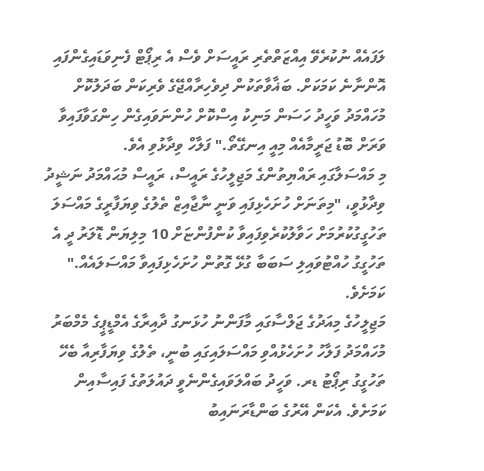ލަފައެއް ނުކުރެވޭ އިއްޒަތްތެރި ރައީސަށް ވެސް އެ ރިޕޯޓް ފެނިވަޑައިގެންފައި އޮންނާނެ ކަމަކަށް. ބަޣާވާތަކުން ދިވެހިރާއްޖޭގެ ވެރިކަން ބަދަލުކޮށް މުހައްމަދު ވަހީދު ހަސަން މަނިކު އިސްކޮށް ހުންނަވައިގެން ހިންގަވާފައިވާ ވަރަށް ބޮޑު ޖަރީމާއެއް މިއީ އިނގޭތޯ." ފަލާހް ވިދާޅުވި އެވެ.
މި މައްސަލާގައި ރައްޔިތުންގެ މަޖިލީހުގެ ރައީސް، ރައީސް މުޙައްމަދު ނަޝީދު ވިދާޅުވީ، "މިތަނަށް ހުށަހެޅިފައި ވަނީ ނާޖާއިޒް ތެލުގެ ވިޔަފާރީގެ މައްސަލަ ތަހުގީގުކުރުމަށް ހަވާލުކުރެވިފައިވާ ކުންފުންޏަށް 10 މިލިޔަން ޑޮލަރު ދީ އެ ތަހުގީގު ހުއްޓުވައިލި ސަބަބާ ގުޅޭ ގޮތުން ހުށަހެޅިފައިވާ މައްސަލައެއް." ކަމަށެވެ.
މަޖިލީހުގެ މިއަދުގެ ޖަލްސާގައި މާފަންނު ހުޅަނގު ދާއިރާގެ އެމްޑީޕީގެ މެމްބަރު މުހައްމަދު ފަލާހު ހުށަހެޅުއްވި މައްސަލައިގައި ބުނީ، ތެލުގެ ވިޔަފާރިއާ ބެހޭ ތަހުގީގު ރިޕޯޓު ޑރ. ވަހީދު ބައްލަވައިގެންނެވީ ދައުލަތުގެ ފައިސާއިން ކަމަށެވެ. އެކަން އޭރުގެ ބަންޑާރަނައިބު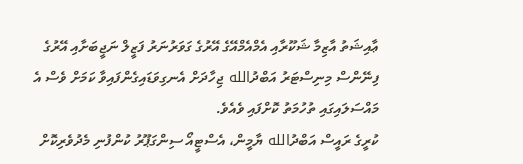ޢާއިޝަތު އާޒިމާ ޝަކޫރާއި އެމްއެމްއޭގެ އޭރުގެ ގަވަރުނަރު ފަޒީލް ނަޖީބަށާއި އޭރުގެ ފިނޭންސް މިނިސްޓަރު އަބްދުالله ޖިހާދަށް އެނގިވަޑައިގެންފައިވާ ކަމަށް ވެސް އެ މައްސަލައިގައި ތުހުމަތު ކޮށްފައި ވެއެވެ.
ކުރީގެ ރައީސް އަބްދުالله ޔާމީން، އެސްޓީއޯ ސިންގަޕޫރު ކުންފުނި މެދުވެރިކޮށް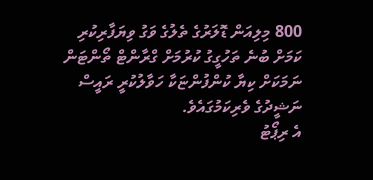800 މިލިއަން ޑޮލަރުގެ ތެލުގެ ވަގު ވިޔަފާރިކުރި ކަމަށް ބުނެ ތަހުގީގު ކުރުމަށް ގްރާންޓް ތޯންޓަން ނަމަކަށް ކިޔާ ކުންފުންޏަކާ ހަވާލުކުރީ ރައީސް ނަޝީދުގެ ވެރިކަމުގައެވެ.
އެ ރިޕޯޓު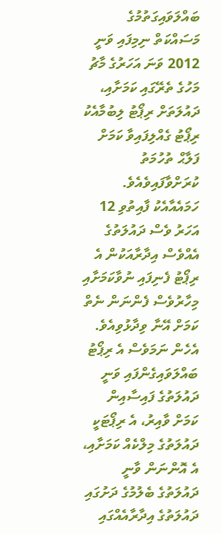ބައްލަވައިގަތުމުގެ މަސައްކަތް ނިމިފައި ވަނީ 2012 ވަނަ އަހަރުގެ މާޗު މަހުގެ ތެރޭގައި ކަމަށާއި، ދައުލަތަށް ރިޕޯޓު ލިބުމާއެކު ރިޕޯޓު ގެއްލިފައިވާ ކަމަށް ފަލާޙް ތުހުމަތު ކުރަށްވާފައިވެއެވެ. ހަމައެއާއެކު ފާއިތުވި 12 އަހަރު ވެސް ދައުލަތުގެ އެއްވެސް އިދާރާއަކުން އެ ރިޕޯޓު ފެނިފައި ނުވާކަމަށާއި މިހާރުވެސް ފެންނަން ނެތް ކަމަށް އޭނާ ވިދާޅުވިއެވެ. އެހެން ނަމަވެސް އެ ރިޕޯޓު ބައްލަވައިގެންފައި ވަނީ ދައުލަތުގެ ފައިސާއިން ކަމަށް ވާއިރު، އެ ރިޕޯޓަކީ ދައުލަތުގެ މިލްކެއް ކަމަށާއި، އެ އޮންނަން ވާނީ ދައުލަތުގެ ބެލުމުގެ ދަށުގައި ދައުލަތުގެ އިދާރާއެއްގައި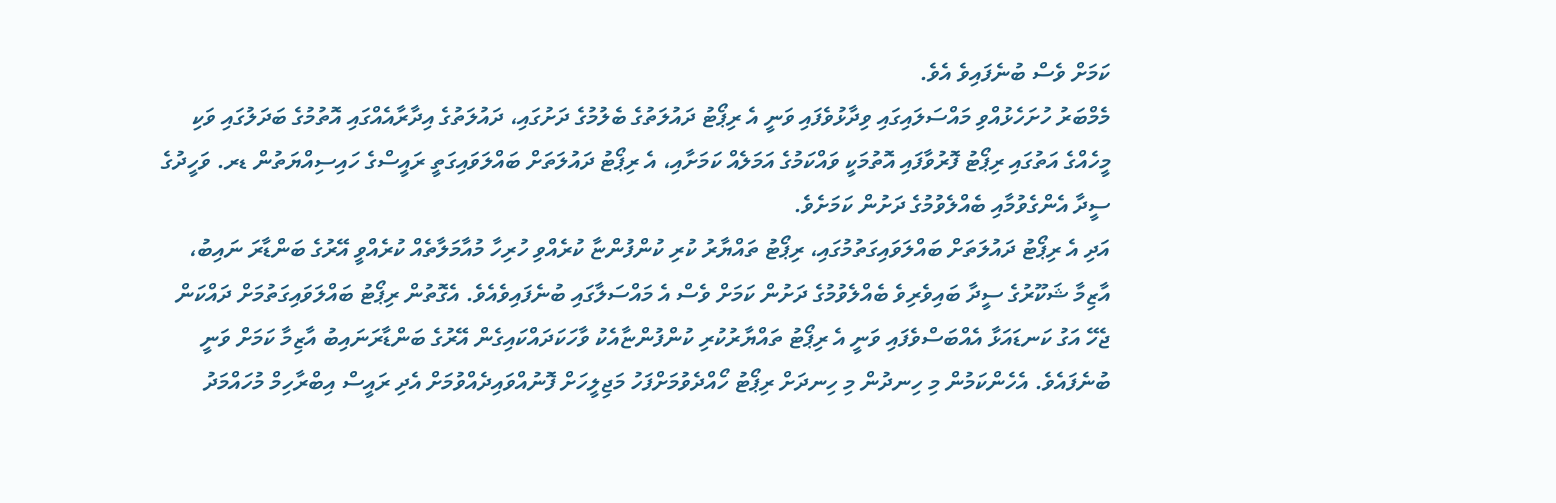ކަމަށް ވެސް ބުނެފައިވެ އެވެ.
މެމްބަރު ހުށަހެޅުއްވި މައްސަލައިގައި ވިދާޅުވެފައި ވަނީ އެ ރިޕޯޓު ދައުލަތުގެ ބެލުމުގެ ދަށުގައި، ދައުލަތުގެ އިދާރާއެއްގައި އޮތުމުގެ ބަދަލުގައި ވަކި މީހެއްގެ އަތުގައި ރިޕޯޓު ފޮރުވާފައި އޮތުމަކީ ވައްކަމުގެ އަމަލެއް ކަމަށާއި، އެ ރިޕޯޓު ދައުލަތަށް ބައްލަވައިގަތީ ރައީސްގެ ހައިސިއްޔަތުން ޑރ. ވަހީދުގެ ސީދާ އެންގެވުމާއި ބެއްލެވުމުގެ ދަށުން ކަމަށެވެ.
އަދި އެ ރިޕޯޓު ދައުލަތަށް ބައްލަވައިގަތުމުގައި، ރިޕޯޓު ތައްޔާރު ކުރި ކުންފުންޏާ ކުރެއްވި ހުރިހާ މުއާމަލާތެއް ކުރެއްވީ އޭރުގެ ބަންޑާރަ ނައިބު، އާޒިމާ ޝަކޫރުގެ ސީދާ ބައިވެރިވެ ބެއްލެވުމުގެ ދަށުން ކަމަށް ވެސް އެ މައްސަލާގައި ބުނެފައިވެއެވެ. އެގޮތުން ރިޕޯޓު ބައްލަވައިގަތުމަށް ދައްކަން ޖެހޭ އަގު ކަނޑައަޅާ އެއްބަސްވެފައި ވަނީ އެ ރިޕޯޓު ތައްޔާރުކުރި ކުންފުންޏާއެކު ވާހަކަދައްކައިގެން އޭރުގެ ބަންޑާރަނައިބު އާޒިމާ ކަމަށް ވަނީ ބުނެފައެވެ. އެހެންކަމުން މި ހިނދުން މި ހިނދަށް ރިޕޯޓު ހޯއްދެވުމަށްފަހު މަޖިލީހަށް ފޮނުއްވައިދެއްވުމަށް އެދި ރައީސް އިބްރާހިމް މުހައްމަދު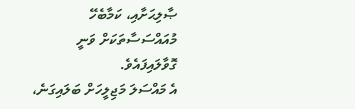ޞާލިޙަށާއި، ކަމާބެހޭ މުއައްސަސާތަކަށް ވަނީ ގޮވާލައިފައެވެ.
އެ މައްސަލަ މަޖިލީހަށް ބަލައިގަނެ،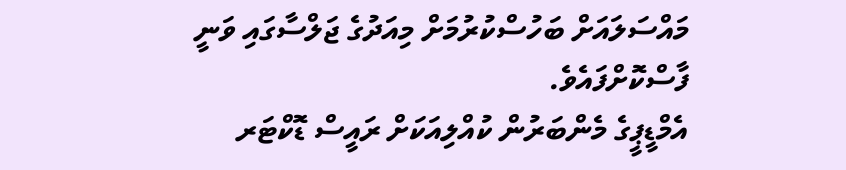މައްސަލައަށް ބަހުސްކުރުމަށް މިއަދުގެ ޖަލްސާގައި ވަނީ ފާސްކޮށްފައެވެ.
އެމްޑީޕީގެ މެންބަރުން ކުއްލިއަކަށް ރައީސް ޑޮކްޓަރ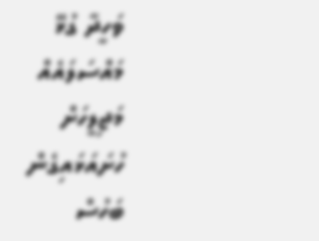ވަހީދާ ގުޅޭ މައްސަލައެއް މަޖިލީހަށް ހުށައަޅައިގެން ބަހުސް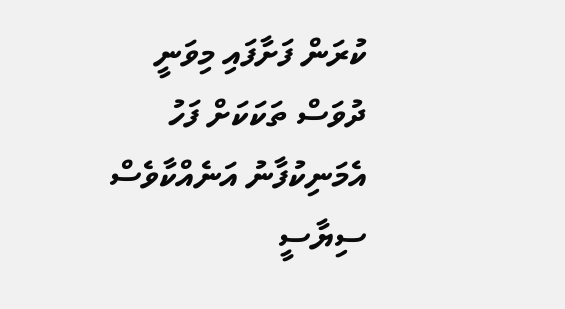ކުރަން ފަށާފައި މިވަނީ ދުވަސް ތަކަކަށް ފަހު އެމަނިކުފާނު އަނެއްކާވެސް ސިޔާސީ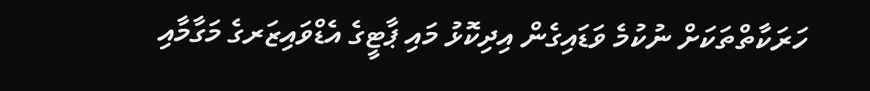ހަރަކާތްތަކަށް ނުކުމެ ވަޑައިގެން އިދިކޮޅު މައި ޕާޓީގެ އެޑްވައިޒަރގެ މަގާމާއި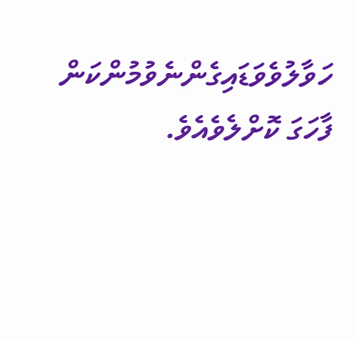ހަވާލުވެވަޑައިގެންނެވުމުންކަން ފާހަގަ ކޮށްލެވެއެވެ.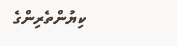ކިޔުންތެރިންގެ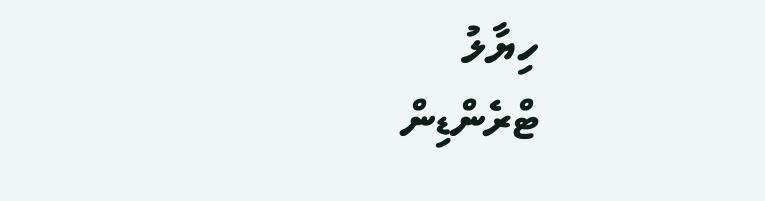ހިޔާލު
ޓްރެންޑިން